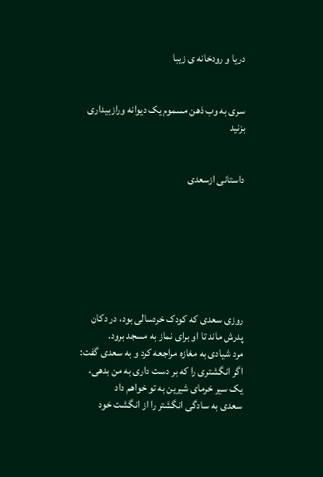دریا و رودخانه ی زیبا


سری به وب ذهن مسموم یک دیوانه ورازبیداری بزنید


داستانی ازسعدی







روزی سعدی که کودک خردسالی بود، در دکان پدرش ماند تا او برای نماز به مسجد برود.
مرد شیادی به مغازه مراجعه کرد و به سعدی گفت:
اگر انگشتری را که بر دست داری به من بدهی، یک سیر خرمای شیرین به تو خواهم داد
سعدی به سادگی انگشتر را از انگشت خود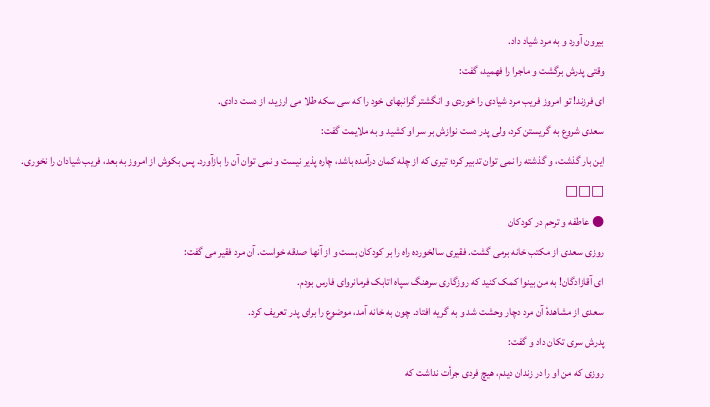بیرون آورد و به مرد شیاد داد.
وقتی پدرش برگشت و ماجرا را فهمید، گفت:
ای فرزند! تو امروز فریب مرد شیادی را خوردی و انگشتر گرانبهای خود را که سی سکه طلا می ارزید، از دست دادی.
سعدی شروع به گریستن کرد، ولی پدر دست نوازش بر سر او کشید و به ملایمت گفت:
این بار گذشت، و گذشته را نمی توان تدبیر کرد؛ تیری که از چله کمان درآمده باشد، چاره پذیر نیست و نمی توان آن را بازآورد. پس بکوش از امروز به بعد، فریب شیادان را نخوری.
□□□
● عاطفه و ترحم در کودکان
روزی سعدی از مکتب خانه برمی گشت. فقیری سالخورده راه را بر کودکان بست و از آنها صدقه خواست. آن مرد فقیر می گفت:
ای آقازادگان! به من بینوا کمک کنید که روزگاری سرهنگ سپاه اتابک فرمانروای فارس بودم.
سعدی از مشاهدهٔ آن مرد دچار وحشت شد و به گریه افتاد. چون به خانه آمد، موضوع را برای پدر تعریف کرد.
پدرش سری تکان داد و گفت:
روزی که من او را در زندان دیدم، هیچ فردی جرأت نداشت که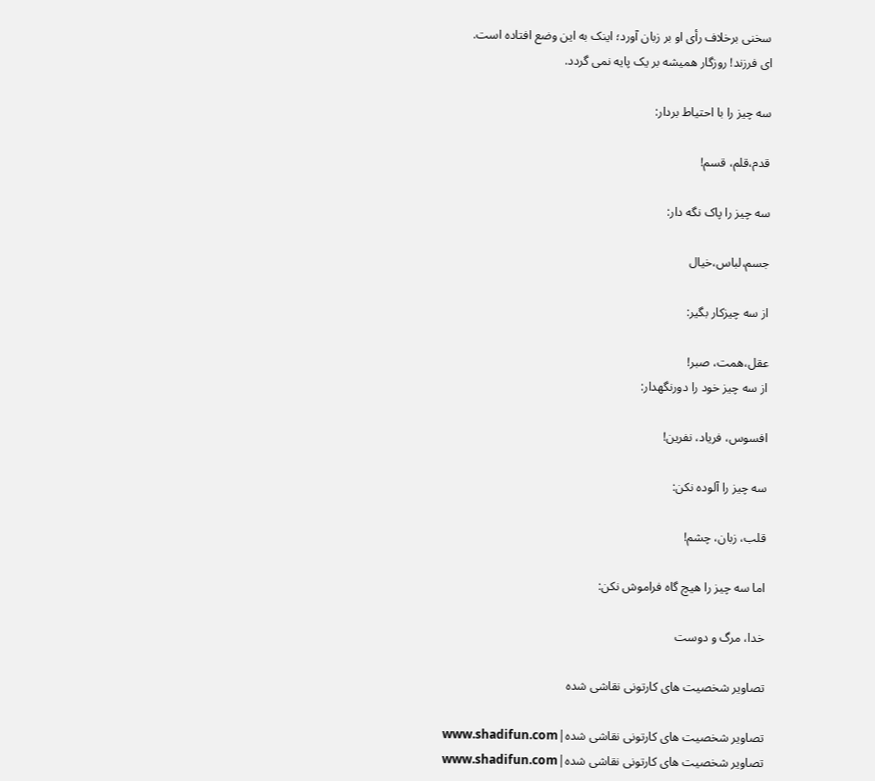سخنی برخلاف رأی او بر زبان آورد؛ اینک به این وضع افتاده است.
ای فرزند! روزگار همیشه بر یک پایه نمی گردد.

سه چیز را با احتیاط بردار:

قدم،قلم، قسم!

سه چیز را پاک نگه دار:

جسم،لباس،خیال

از سه چیزکار بگیر:

عقل،همت، صبر!
از سه چیز خود را دورنگهدار:

افسوس، فریاد، نفرین!

سه چیز را آلوده نکن:

قلب، زبان، چشم!

اما سه چیز را هیچ گاه فراموش نکن:

خدا، مرگ و دوست

تصاویر شخصیت های کارتونی نقاشی شده

تصاویر شخصیت های کارتونی نقاشی شده|www.shadifun.com
تصاویر شخصیت های کارتونی نقاشی شده|www.shadifun.com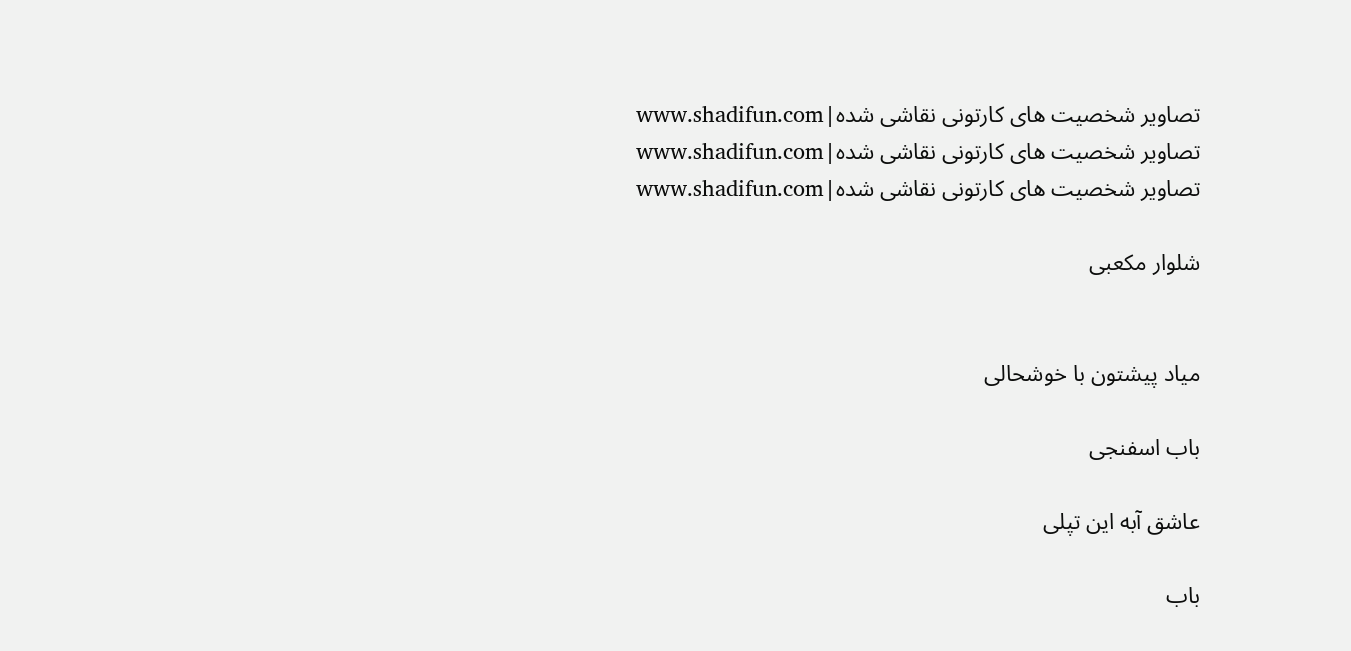تصاویر شخصیت های کارتونی نقاشی شده|www.shadifun.com
تصاویر شخصیت های کارتونی نقاشی شده|www.shadifun.com
تصاویر شخصیت های کارتونی نقاشی شده|www.shadifun.com

شلوار مکعبی


میاد پیشتون با خوشحالی

باب اسفنجی

عاشق آبه این تپلی

باب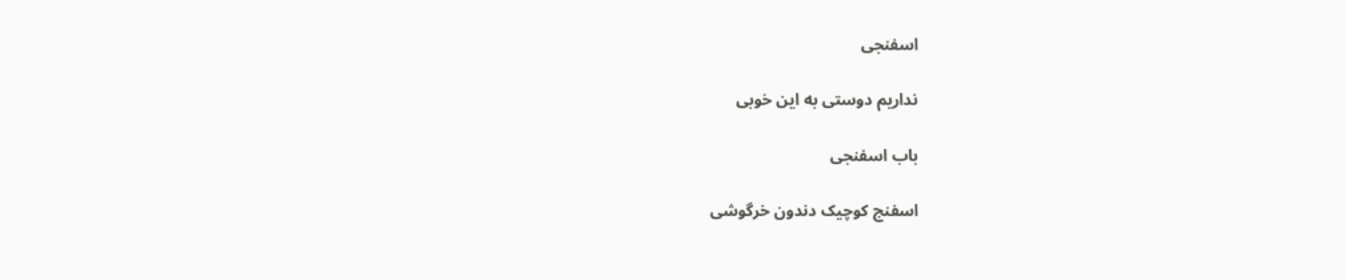اسفنجی

نداریم دوستی به این خوبی

باب اسفنجی

اسفنج کوچیک دندون خرگوشی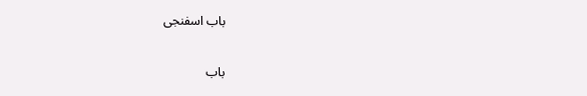باب اسفنجی

باب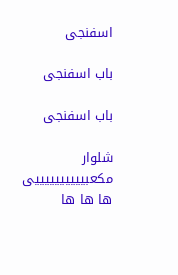اسفنجی

باب اسفنجی

باب اسفنجی

شلوار مکعبییییییییییی ها ها ها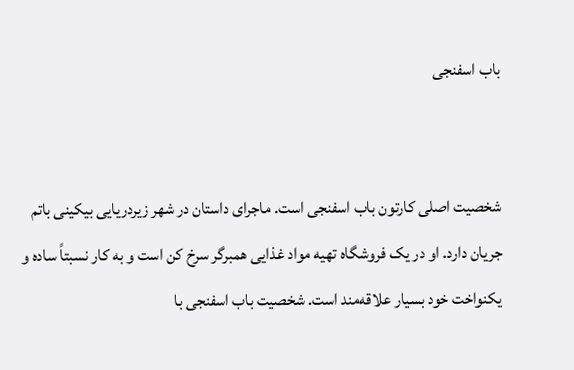باب اسفنجی


شخصیت اصلی کارتون باب اسفنجی است. ماجرای داستان در شهر زیردریایی بیکینی باتم جریان دارد. او در یک فروشگاه تهیه مواد غذایی همبرگر سرخ کن است و به کار نسبتاً ساده و یکنواخت خود بسیار علاقه‌مند است. شخصیت باب اسفنجی با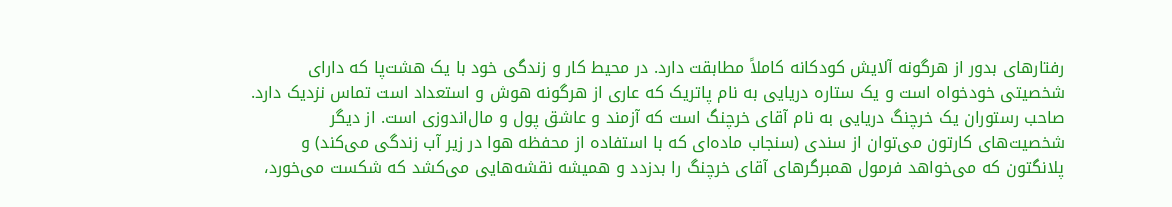رفتارهای بدور از هرگونه آلایش کودکانه کاملاً مطابقت دارد. در محیط کار و زندگی خود با یک هشت‌پا که دارای شخصیتی خودخواه است و یک ستاره دریایی به نام پاتریک که عاری از هرگونه هوش و استعداد است تماس نزدیک دارد. صاحب رستوران یک خرچنگ دریایی به نام آقای خرچنگ است که آزمند و عاشق پول و مال‌اندوزی است. از دیگر شخصیت‌های کارتون می‌توان از سندی (سنجاب ماده‌ای که با استفاده از محفظه هوا در زیر آب زندگی می‌کند) و پلانگتون که می‌خواهد فرمول همبرگرهای آقای خرچنگ را بدزدد و همیشه نقشه‌هایی می‌کشد که شکست می‌خورد،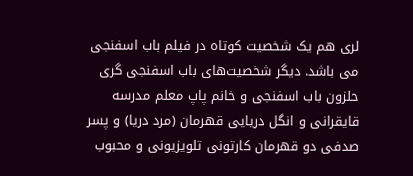لری هم یک شخصیت کوتاه در فیلم باب اسفنجی می باشد. دیگر شخصیت‌های باب اسفنجی گری حلزون باب اسفنجی و خانم پاپ معلم مدرسه قایقرانی و انگل دریایی قهرمان (مرد دریا) و پسر صدفی دو قهرمان کارتونی تلویزیونی و محبوب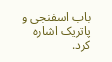باب اسفنجی و پاتریک اشاره کرد.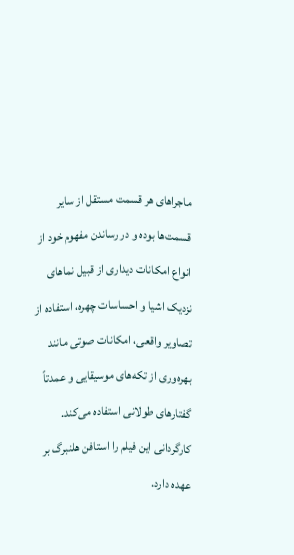ماجراهای هر قسمت مستقل از سایر قسمت‌ها بوده و در رساندن مفهوم خود از انواع امکانات دیداری از قبیل نماهای نزدیک اشیا و احساسات چهره، استفاده از تصاویر واقعی، امکانات صوتی مانند بهره‌وری از تکه‌های موسیقایی و عمدتاً گفتارهای طولانی استفاده می‌کند. کارگردانی این فیلم را استافن هلنبرگ بر عهده دارد.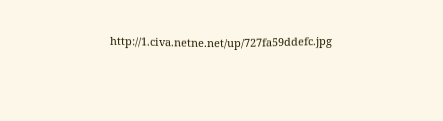http://1.civa.netne.net/up/727fa59ddefc.jpg